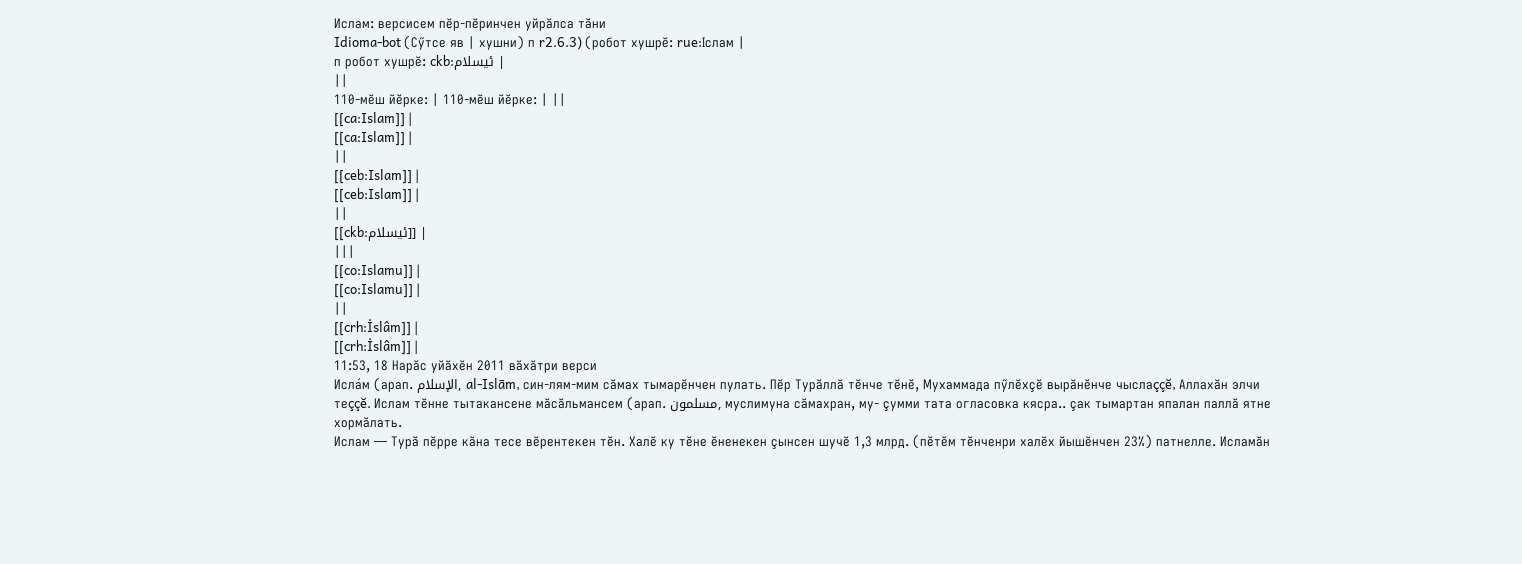Ислам: версисем пӗр-пӗринчен уйрӑлса тӑни
Idioma-bot (Сӳтсе яв | хушни) п r2.6.3) (робот хушрĕ: rue:Іслам |
п робот хушрĕ: ckb:ئیسلام |
||
110-мĕш йĕрке: | 110-мĕш йĕрке: | ||
[[ca:Islam]] |
[[ca:Islam]] |
||
[[ceb:Islam]] |
[[ceb:Islam]] |
||
[[ckb:ئیسلام]] |
|||
[[co:Islamu]] |
[[co:Islamu]] |
||
[[crh:İslâm]] |
[[crh:İslâm]] |
11:53, 18 Нарӑс уйӑхӗн 2011 вӑхӑтри верси
Исла́м (арап. الإسلام, al-Islām, син-лям-мим сăмах тымарĕнчен пулать. Пĕр Турăллă тĕнче тĕнĕ, Мухаммада пӳлĕхçĕ вырăнĕнче чыслаççĕ, Аллахăн элчи теççĕ. Ислам тĕнне тытакансене мăсăльмансем (арап. مسلمون, муслимуна сăмахран, му- çумми тата огласовка кясра.. çак тымартан япалан паллă ятне хормăлать.
Ислам — Турă пĕрре кăна тесе вĕрентекен тĕн. Халĕ ку тĕне ĕненекен çынсен шучĕ 1,3 млрд. (пĕтĕм тĕнченри халĕх йышĕнчен 23%) патнелле. Исламăн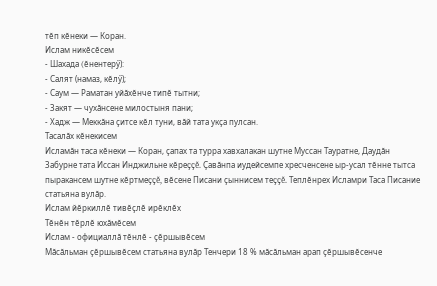тĕп кĕнеки — Коран.
Ислам никĕсĕсем
- Шахада (ĕнентерӳ):
- Салят (намаз, кĕлӳ);
- Саум — Раматан уйăхĕнче типĕ тытни;
- Закят — чухăнсене милостыня пани;
- Хадж — Меккăна çитсе кĕл туни, вăй тата укçа пулсан.
Тасалăх кĕнекисем
Исламăн таса кĕнеки — Коран, çапах та турра хавхалакан шутне Муссан Тауратне, Даудăн Забурне тата Иссан Инджильне кĕреççĕ. Çавăнпа иудейсемпе хресченсене ыр-усал тĕнне тытса пыракансем шутне кĕртмеççĕ, вĕсене Писани çыннисем теççĕ. Теплĕнрех Исламри Таса Писание статьяна вулăр.
Ислам йĕркиллĕ тивĕçлĕ ирĕклĕх
Тĕнĕн тĕрлĕ юхăмĕсем
Ислам - официаллă тĕнлĕ - çĕршывĕсем
Мăсăльман çĕршывĕсем статьяна вулăр Тенчери 18 % мăсăльман арап çĕршывĕсенче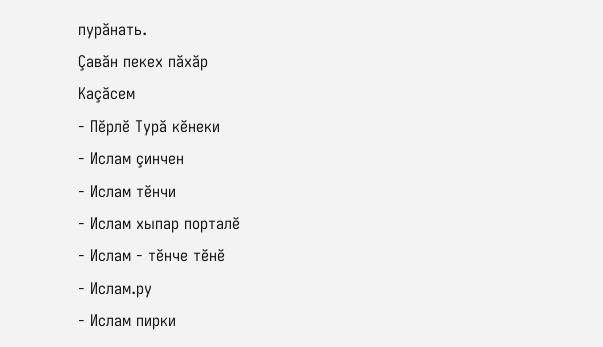пурăнать.
Çавăн пекех пăхăр
Каçăсем
- Пĕрлĕ Турă кĕнеки
- Ислам çинчен
- Ислам тĕнчи
- Ислам хыпар порталĕ
- Ислам - тĕнче тĕнĕ
- Ислам.ру
- Ислам пирки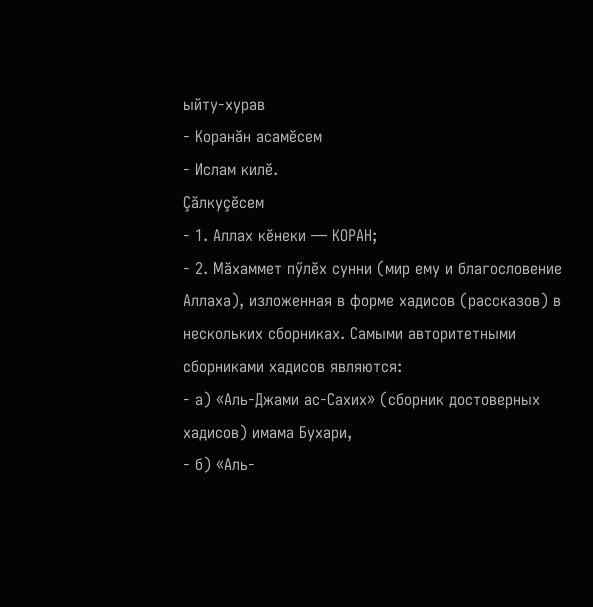ыйту-хурав
- Коранăн асамĕсем
- Ислам килĕ.
Çăлкуçĕсем
- 1. Аллах кĕнеки — КОРАН;
- 2. Мăхаммет пӳлĕх сунни (мир ему и благословение Аллаха), изложенная в форме хадисов (рассказов) в нескольких сборниках. Самыми авторитетными сборниками хадисов являются:
- а) «Аль-Джами ас-Сахих» (сборник достоверных хадисов) имама Бухари,
- б) «Аль-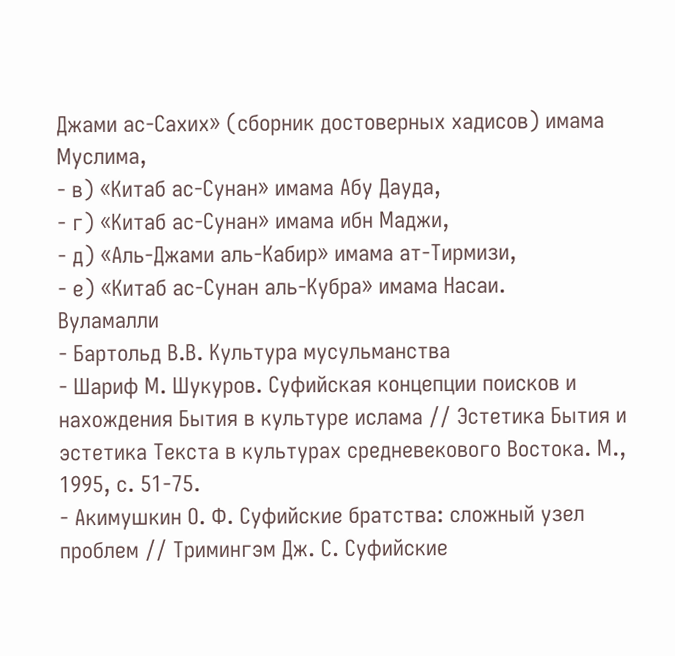Джами ас-Сахих» (сборник достоверных хадисов) имама Муслима,
- в) «Китаб ас-Сунан» имама Абу Дауда,
- г) «Китаб ас-Сунан» имама ибн Маджи,
- д) «Аль-Джами аль-Кабир» имама ат-Тирмизи,
- е) «Китаб ас-Сунан аль-Кубра» имама Насаи.
Вуламалли
- Бартольд В.В. Культура мусульманства
- Шариф М. Шукуров. Суфийская концепции поисков и нахождения Бытия в культуре ислама // Эстетика Бытия и эстетика Текста в культурах средневекового Востока. М., 1995, с. 51-75.
- Акимушкин О. Ф. Суфийские братства: сложный узел проблем // Тримингэм Дж. С. Суфийские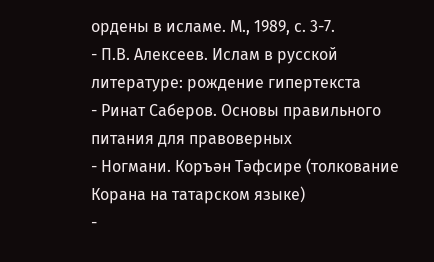ордены в исламе. М., 1989, с. 3-7.
- П.В. Алексеев. Ислам в русской литературе: рождение гипертекста
- Ринат Саберов. Основы правильного питания для правоверных
- Ногмани. Коръән Тәфсире (толкование Корана на татарском языке)
-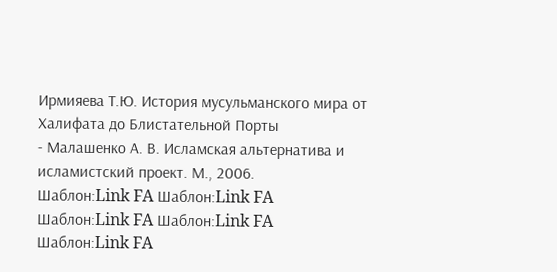Ирмияева Т.Ю. История мусульманского мира от Халифата до Блистательной Порты
- Малашенко А. В. Исламская альтернатива и исламистский проект. М., 2006.
Шаблон:Link FA Шаблон:Link FA Шаблон:Link FA Шаблон:Link FA Шаблон:Link FA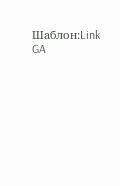Шаблон:Link GA